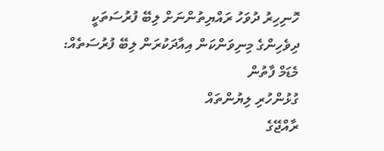ހޮނިހިރު ދުވަހު ރައްޔިތުންނަށް ލިބޭ ފުރުސަތަކީ ދިވެހިންގެ މިނިވަންކަން އިއާދަކުރަން ލިބޭ ފުރުސަތެއް: މެޑަމް ފާތުން
ގުޅުންހުރި ލިޔުންތައް
ރާއްޖޭގެ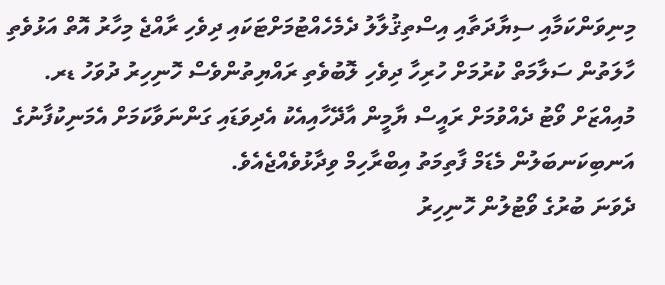މިނިވަންކަމާއި ސިޔާދަތާއި އިސްތިޤުލާލު ދެމެހެއްޓުމަށްޓަކައި ދިވެހި ރާއްޖެ މިހާރު އޮތް އަޅުވެތި ހާލަތުން ސަލާމަތް ކުރުމަށް ހުރިހާ ދިވެހި ލޮބުވެތި ރައްޔިތުންވެސް ހޮނިހިރު ދުވަހު ޑރ. މުއިއްޒަށް ވޯޓު ދެއްވުމަށް ރައީސް ޔާމީން އާދޭހާއިއެކު އެދިވަޑައި ގަންނަވާކަމަށް އެމަނިކުފާނުގެ އަނބިކަނބަލުން މެޑަމް ފާތިމަތު އިބްރާހިމް ވިދާޅުވެއްޖެއެވެ.
ދެވަނަ ބުރުގެ ވޯޓުލުން ހޮނިހިރު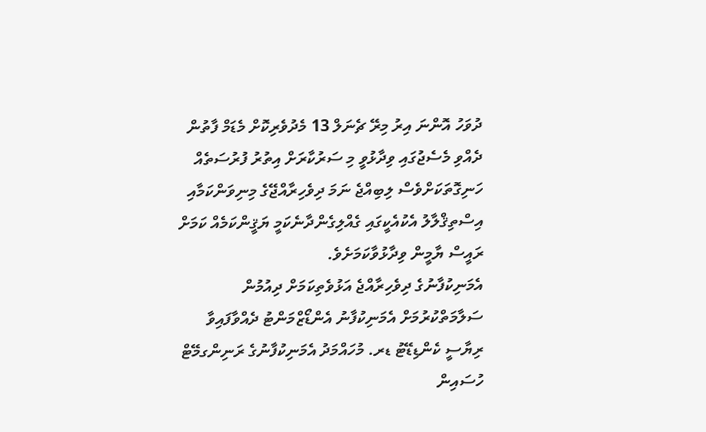ދުވަހު އޮންނަ އިރު މިރޭ ޗެނަލް 13 މެދުވެރިކޮށް މެޑަމް ފާތުން ދެއްވި މެސެޖުގައި ވިދާޅުވީ މި ސަރުކާރަށް އިތުރު ފުރުސަތެއް ހަނިގޮތަކަށްވެސް ލިބިއްޖެ ނަމަ ދިވެހިރާއްޖޭގެ މިނިވަންކަމާއި އިސްތިޤްލާލު އެކުއެކީގައި ގެއްލިގެންދާނެކަމީ ޔަޤީންކަމެއް ކަމަށް ރައީސް ޔާމީން ވިދާޅުވާކަމަށެވެ.
އެމަނިކުފާނުގެ ދިވެހިރާއްޖެ އަޅުވެތިކަމަށް ދިއުމުން ސަލާމަތްކުރުމަށް އެމަނިކުފާނު އެންޑޯޒްމަންޓު ދެއްވާފައިވާ ރިޔާސީ ކެންޑިޑޭޓު ޑރ. މުހައްމަދު އެމަނިކުފާނުގެ ރަނިންގމޭޓް ހުސައިން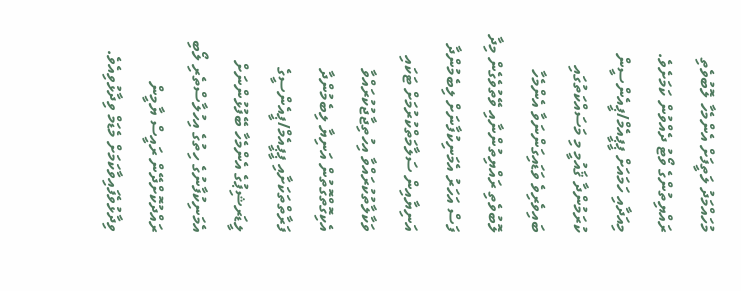މުހައްމަދު ލަތީފަށް އެންމެހާ ލޮބުވެތި ރައްޔިތުންގެ ވޯޓު ދެއްވުން ކަމަށެވެ.
މިއަދާއި ހަމައަށް ޕީޕީއެމް/ޕީއެންސީން ކުރަމުންދާ ޤައުމީ މި މަސައްކަތުގައި ބައިވެރިވެ ވަޑައިގަންނަވާ އެންމެހާ ލޮބުވެތި ރައްޔިތުންނާއި ވޭތުވެގެން މިދާ ފަސް އަހަރު އެމަނިކުފާނަށް ލިބެމުންދާ އަނިޔާއިން ސަލާމަތްކުރުމަށް ޓަކައި ވަކާލާތުކުރައްވާ އިހުތިޖާޖުކުރައްވާ އެކިގޮތްގޮތުން އަނިޔާ ލިބެމުންދާ ފަރާތްތަކަށާއި ޕީޕީއެމް/ޕީއެންސީގެ ލީޑަރޝިޕުގެ އެންމެހާ ބޭފުޅުންނަށް އެމަނިކުފާނުގެ ހިތުގެ އިހުލާސްތެރި ލޯބި ރައްދުކޮށްދޭން ރައީސް ޔާމީން ވިދާޅުވެފައިވާކަމަށް މެޑަމް ވިދާޅުވިއެވެ.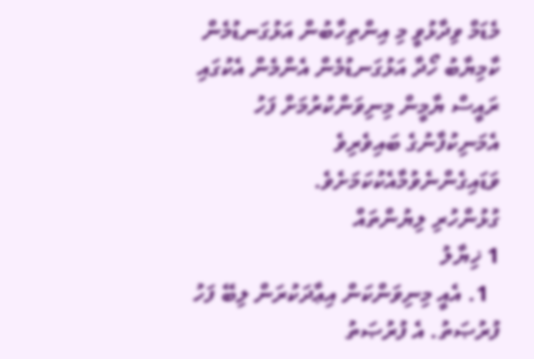މެޑަމް ވިދާޅުވީ މި އިންތިހާބުން އަޅުގަނޑުމެން ކާމިޔާބު ހޯދާ އަޅުގަނޑުމެން އެންމެން އެކުގައި ރައީސް ޔާމީން މިނިވަންކުރުމަށް ފަހު އެމަނިކުފާނުގެ ބައިވެރިވެ ވަޑައިގެންނެވުމާއެކުކަމަށެވެ.
ގުޅުންހުރި ލިޔުންތައް
1 ޚިޔާލު
  1. އެއީ މިނިވަންކަން އިޢާދަކުރަން ލިބޭ ފަހު ފުރުޞަތު. އެ ފުރުޞަތު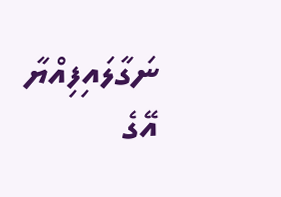ނަގާލައިފިއްޔާ އޭގެ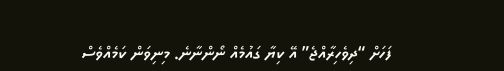ފަހަށް “ދިވެހިރާއްޖެ” އޭ ކިޔާ ގައުމެއް ނޯންނާނެ. މިނިވަން ކަމެއްވެސް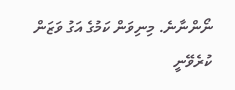ނޯންނާނެ. މިނިވަން ކަމުގެ އަގު ވަޒަން ކުރެވޭނީ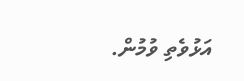އަޅުވެތި ވުމުން.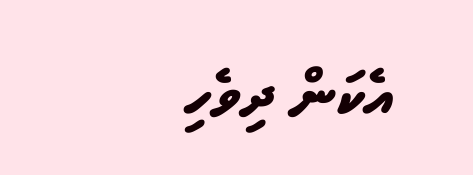އެކަން ދިވެހި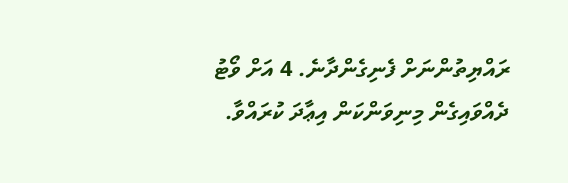ރައްޔިތުންނަށް ފެނިގެންދާނެ. 4 އަށް ވޯޓު ދެއްވައިގެން މިނިވަންކަން އިޢާދަ ކުރައްވާ.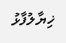ޚިޔާލުފާޅު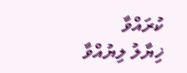ކުރައްވާ
ޚިޔާލު ލިޔުއްވާ